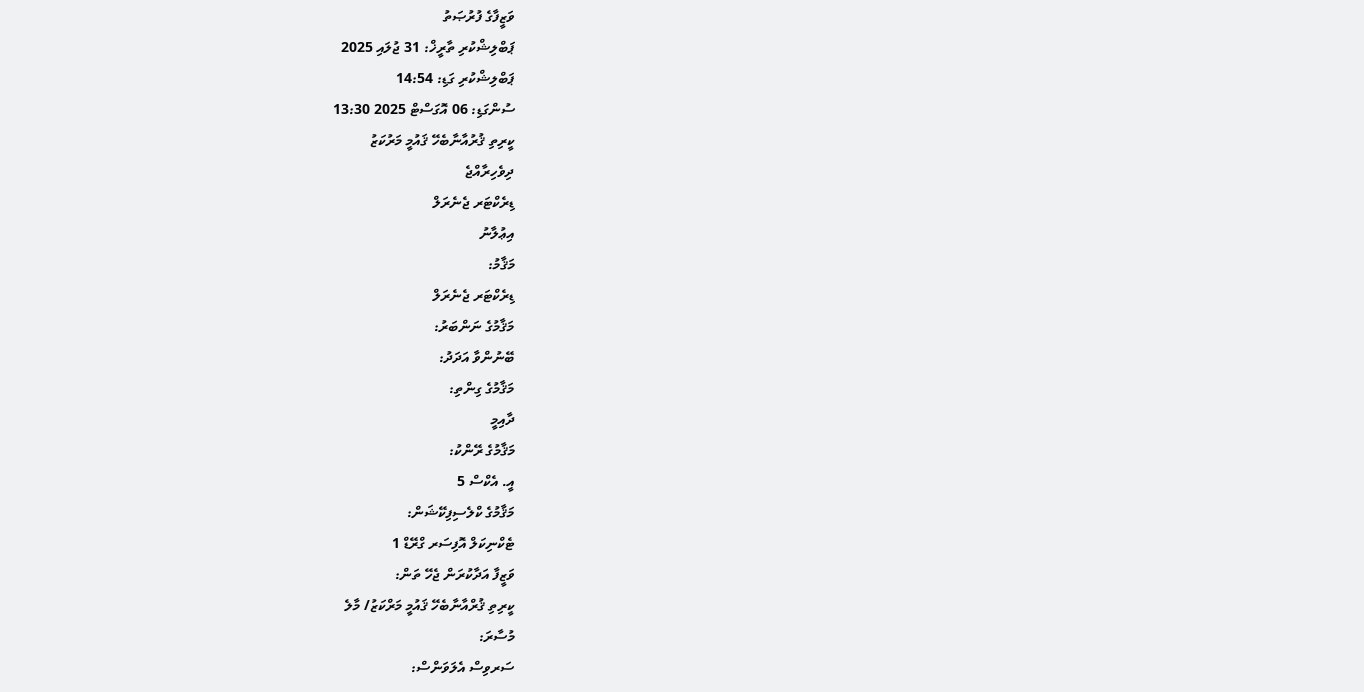ވަޒީފާގެ ފުރުޞަތު
ޕަބްލިޝްކުރި ތާރީޚް: 31 ޖުލައި 2025
ޕަބްލިޝްކުރި ގަޑި: 14:54
ސުންގަޑި: 06 އޮގަސްޓް 2025 13:30
ކީރިތި ޤުރުއާނާބެހޭ ޤައުމީ މަރުކަޒު
ދިވެހިރާއްޖެ
ޑިރެކްޓަރ ޖެނެރަލް
އިޢުލާނު
މަޤާމު:
ޑިރެކްޓަރ ޖެނެރަލް
މަޤާމުގެ ނަންބަރު:
ބޭނުންވާ އަދަދު:
މަޤާމުގެ ގިންތި:
ދާއިމީ
މަޤާމުގެ ރޭންކު:
އީ. އެކްސް 5
މަޤާމުގެ ކްލެސިފިކޭޝަން:
ޓެކްނިކަލް އޮފިސަރ ގްރޭޑް 1
ވަޒީފާ އަދާކުރަން ޖެހޭ ތަން:
ކީރިތި ޤުރްއާނާބެހޭ ޤައުމީ މަރްކަޒު/ މާލެ
މުސާރަ:
ސަރވިސް އެލަވަންސް: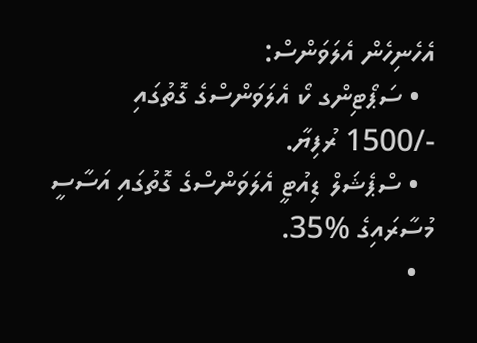އެހެނިހެން އެލަވަންސް:
  • ސަޕޯޓިންގ ކޯ އެލަވަންސްގެ ގޮތުގައި -/1500 ރުފިޔާ.
  • ސްޕެޝަލް ޑިއުޓީ އެލަވަންސްގެ ގޮތުގައި އަސާސީ މުސާރައިގެ %35.
  •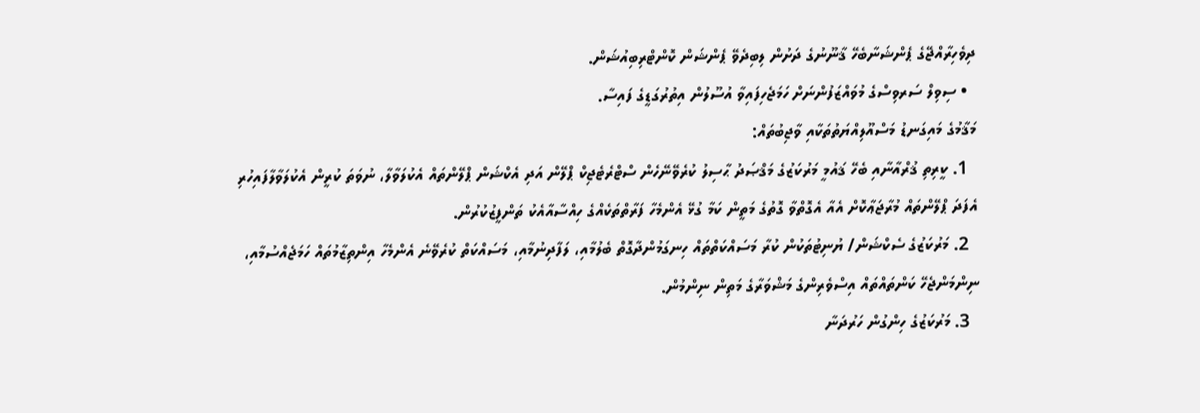ދިވެހިރާއްޖޭގެ ޕެންޝަނާބެހޭ ޤާނޫނުގެ ދަށުން ލިބިދެވޭ ޕެންޝަން ކޮންޓްރިބިއުޝަން.
  • ސިވިލް ސަރވިސްގެ މުވައްޒަފުންނަށް ހަމަޖެހިފައިވާ އުސޫލުން އިތުރުގަޑީގެ ފައިސާ.
މަޤާމުގެ މައިގަނޑު މަސްއޫލިއްޔަތުތަކާއި ވާޖިބުތައް:
  1. ކީރިތި ޤުރްއާނާއި ބެހޭ ޤައުމީ މަރުކަޒުގެ މަޤްޞަދު ޙާސިލު ކުރެވޭނޭހެން ސްޓްރެޓެޖިކް ޕްލޭން އަދި އެކްޝަން ޕްލޭންތައް އެކުލަވާލާ، ނުވަތަ ކުރީން އެކުލަވާލާފައިހުރި އެފަދަ ޕްލޭންތައް މުރާޖަޢާކޮށް އެއާ އެގޮތްވާ ގޮތުގެ މަތީން ކަމާ ގުޅޭ އެންމެހާ ފަރާތްތަކެއްގެ ހިއްސާއާއެކު ތަންފީޒުކުރުން.
  2. މަރުކަޒުގެ ސެކްޝަން/ ޔުނިޓުތަކުން ކުރާ މަސައްކަތްތައް ހިނގަމުންދާގޮތް ބެލުމާއި، ލަފާދިނުމާއި، މަސައްކަތް ކުރެވޭނެ އެންމެހާ އިންތިޒާމުތައް ހަމަޖެއްސުމާއި، ނިންމަންޖެހޭ ކަންތައްތައް އިސްވެރިންގެ މަޝްވަރާގެ މަތިން ނިންމުން.
  3. މަރުކަޒުގެ ހިންގުން ހަރުދަނާ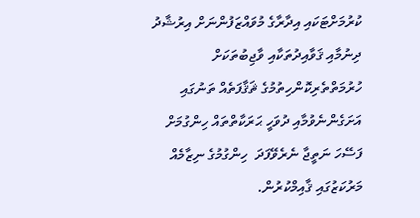ކުރުމަށްޓަކައި އިދާރާގެ މުވައްޒަފުންނަށް އިރުޝާދު ދިނުމާއި ޤަވާއިދުތަކާއި ވާޖިބުތަކަށް ހުރުމަތްތެރިކޮންހިތުމުގެ ޘަޤާފަތެއް ތަނުގައި އަށަގެންނެވުމާއި ދުވަހީ ޙަރަކާތްތައް ހިންގުމަށް ފަސޭހަ ނަތީޖާ ނެރެވޭފަދަ  ހިންގުމުގެ ނިޒާމެއް މަރުކަޒުގައި ޤާއިމްކުރުން.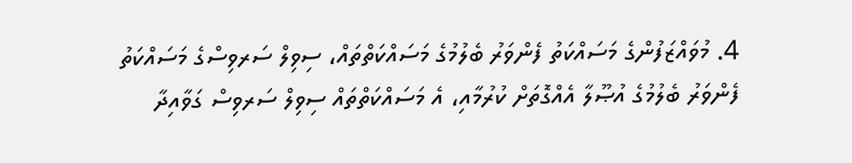4. މުވައްޒަފުންގެ މަސައްކަތު ފެންވަރު ބެލުމުގެ މަސައްކަތްތައް، ސިވިލް ސަރވިސްގެ މަސައްކަތު ފެންވަރު ބެލުމުގެ އުޞޫލާ އެއްގޮތަށް ކުރުމާއި، އެ މަސައްކަތްތައް ސިވިލް ސަރވިސް ގަވާއިދާ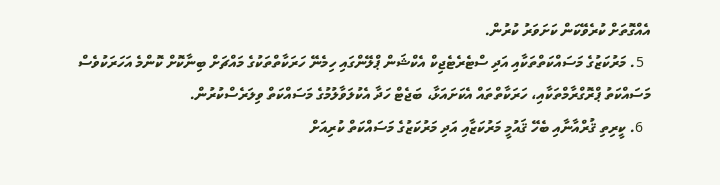އެއްގޮތަށް ކުރެވޭކަން ކަށަވަރު ކުރުން.
  5. މަރުކަޒުގެ މަސައްކަތްތަކާއި އަދި ސްޓެރެޓެޖިކް އެކްޝަން ޕްލޭންގައި ހިމެނޭ ހަރަކާތްތަކުގެ މައްޗަށް ބިނާކޮށް ކޮންމެ އަހަރަކުވެސް މަސައްކަތު ޕްރޮގްރާމްތަކާއި، ހަރަކާތްތައް އެކަށައަޅާ، ބަޖެޓް ހަދާ އެކުލަވާލުމުގެ މަސައްކަތް ވިލަރެސްކުރުން.
  6. ކީރިތި ޤުރްއާނާއި ބެހޭ ޤައުމީ މަރުކަޒާއި އަދި މަރުކަޒުގެ މަސައްކަތް ކުރިއަށް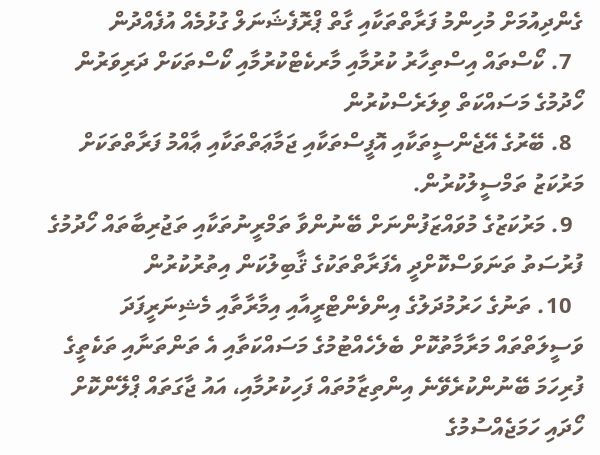ގެންދިއުމަށް މުހިންމު ފަރާތްތަކާއި ގާތް ޕްރޮފެޝަނަލް ގުޅުމެއް އުފެއްދުން
  7. ކޯސްތައް އިސްތިހާރު ކުރުމާއި މާރކެޓްކުރުމާއި ކޯސްތަކަށް ދަރިވަރުން ހޯދުމުގެ މަސައްކަތް ވިލަރެސްކުރުން
  8. ބޭރުގެ އޭޖެންސީތަކާއި އޮފީސްތަކާއި ޖަމާޢަތްތަކާއި ޢާއްމު ފަރާތްތަކަށް މަރުކަޒު ތަމްސީލުކުރުން.
  9. މަރުކަޒުގެ މުވައްޒަފުންނަށް ބޭނުންވާ ތަމްރީނުތަކާއި ތަޖުރިބާތައް ހޯދުމުގެ ފުރުސަތު ތަނަވަސްކޮށްދީ އެފަރާތްތަކުގެ ޤާބިލުކަން އިތުރުކުރުން
  10. ތަނުގެ ހަރުމުދަލުގެ އިންވެންޓްރީއާއި އިމާރާތާއި މެޝިނަރީފަދަ ވަސީލަތްތައް މަރާމާތުކޮށް ބެލެހެއްޓުމުގެ މަސައްކަތާއި އެ ތަންތަނާއި ތަކެތީގެ ފުރިހަމަ ބޭނުންކުރެވޭނެ އިންތިޒާމުތައް ފަހިކުރުމާއި، އައު ޖާގަތައް ޕްލޭންކޮށް ހޯދައި ހަމަޖެއްސުމުގެ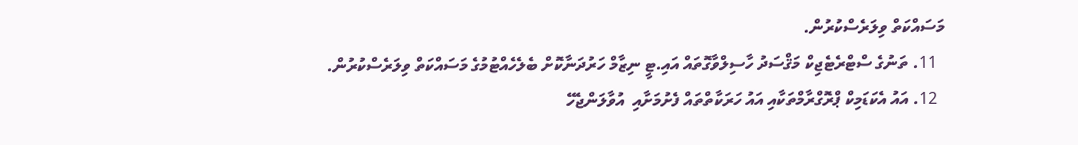މަސައްކަތް ވިލަރެސްކުރުން.
  11. ތަނުގެ ސްޓްރެޓެޖިކް މަޤްސަދު ހާސިލްވާގޮތައް އައި.ޓީ ނިޒާމް ހަރުދަނާކޮށް ބެލެހެއްޓުމުގެ މަސައްކަތް ވިލަރެސްކުރުން.
  12. އައު އެކަޑަމިކް ޕްރޮގްރާމްތަކާއި އައު ހަރަކާތްތައް ފެށުމަށާއި  އުވާލަންޖެހޭ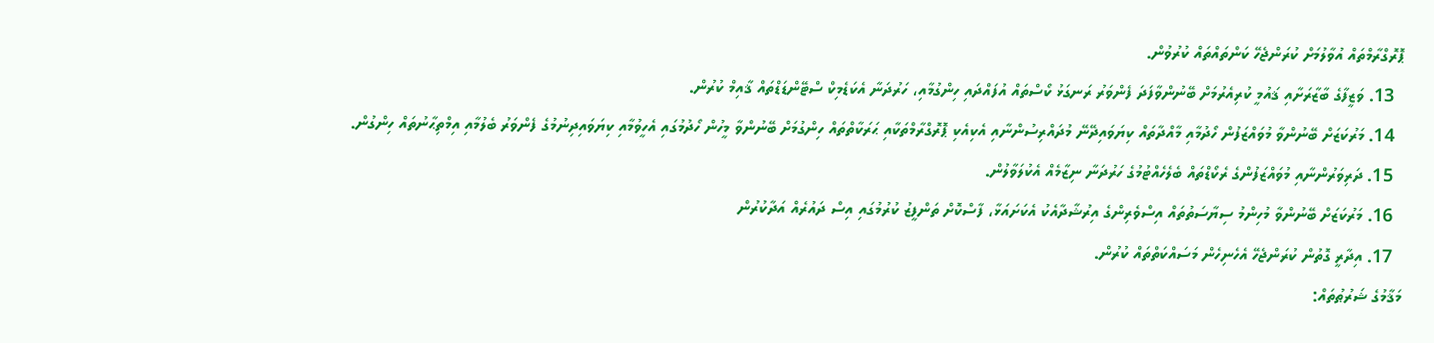ޕޮރޮގްރާމްތައް އުވާލުމަށް ކުރަންޖެހޭ ކަންތައްތައް ކުރުވުން.
  13. ވަޒީފާގެ ބާޒާރަށާއި ޤައުމީ ކުރިއެރުމަށް ބޭނުންވާފަދަ ފެންވަރު ރަނގަޅު ކޯސްތައް އުފައްދައި ހިންގުމާއި، ހަރުދަނާ އެކަޑެމިކް ސްޓޭންޑަޑްތައް ޤާއިމް ކުރުން.
  14. މަރުކަޒަށް ބޭނުންވާ މުވައްޒަފުން ހޯދުމާއި މާއްދާތައް ކިޔަވައިދޭނޭ މުދައްރިސުންނާއި އެކިއެކި ޕޮރޮގްރާމްތަކާއި ޙަރަކާތްތައް ހިންގުމަށް ބޭނުންވާ މީހުން ހޯދުމުގައި އެހީވުމާއި ކިޔަވައިދިނުމުގެ ފެންވަރު ބެލުމާއި އިމްތިޙާނުތައް ހިންގުން.
  15. ދަރިވަރުންނާއި މުވައްޒަފުންގެ ރެކޯޑްތައް ބެލެހެއްޓުމުގެ ހަރުދަނާ ނިޒާމެއް އެކުލަވާލުން.
  16. މަރުކަޒަށް ބޭނުންވާ މުހިންމު ސިޔާސަތުތައް އިސްވެރިންގެ އިރުޝާދާއެކު އެކަށައަޅާ، ފާސްކޮށް ތަންފީޒު ކުރުމުގައި އިސް ދައުރެއް އަދާކުރުން
  17. އިދާރީ ގޮތުން ކުރަންޖެހޭ އެހެނިހެން މަސައްކަތްތައް ކުރުން.
މަޤާމުގެ ޝަރުޠުތައް: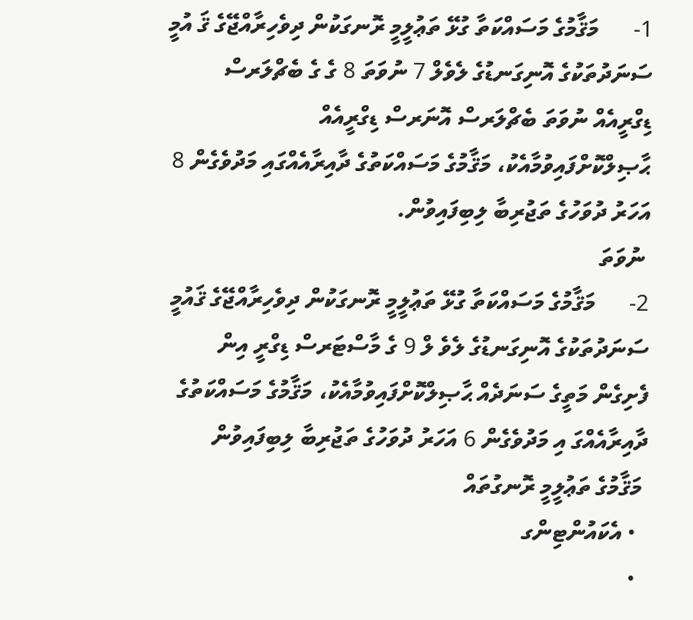1-      މަޤާމުގެ މަސައްކަތާ ގުޅޭ ތަޢުލީމީ ރޮނގަކުން ދިވެހިރާއްޖޭގެ ޤަ އުމީ ސަނަދުތަކުގެ އޮނިގަނޑުގެ ލެވެލް 7 ނުވަތަ 8 ގެ ގެ ބެޗްލަރސް ޑިގްރީއެއް ނުވަތަ ބެޗްލަރސް އޮނަރސް ޑިގްރީއެއް ޙާޞިލްކޮށްފައިވުމާއެކު، މަޤާމުގެ މަސައްކަތުގެ ދާއިރާއެއްގައި މަދުވެގެން 8 އަހަރު ދުވަހުގެ ތަޖުރިބާ ލިބިފައިވުން.
 ނުވަތަ
2-      މަޤާމުގެ މަސައްކަތާ ގުޅޭ ތަޢުލީމީ ރޮނގަކުން ދިވެހިރާއްޖޭގެ ޤައުމީ ސަނަދުތަކުގެ އޮނިގަނޑުގެ ލެވެ ލް 9 ގެ މާސްޓަރސް ޑިގްރީ އިން ފެށިގެން މަތީގެ ސަނަދެއް ޙާޞިލްކޮށްފައިވުމާއެކު، މަޤާމުގެ މަސައްކަތުގެ ދާއިރާއެއްގަ އި މަދުވެގެން 6 އަހަރު ދުވަހުގެ ތަޖުރިބާ ލިބިފައިވުން
 މަޤާމުގެ ތަޢުލީމީ ރޮނގުތައް
  • އެކައުންޓިންގ
  •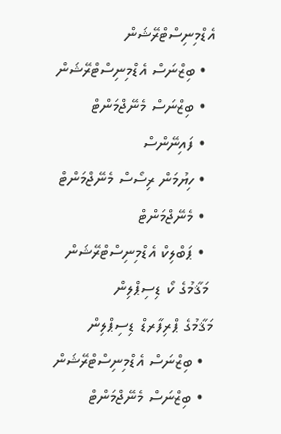އެޑްމިނިސްޓްރޭޝަން
  • ބިޒްނަސް އެޑްމިނިސްޓްރޭޝަން
  • ބިޒްނަސް މެނޭޖްމަންޓް
  • ފައިނޭންސް
  • ހިޔުމަން ރިސޯސް މެނޭޖްމަންޓް
  • މެނޭޖްމަންޓް
  • ޕަބްލިކް އެޑްމިނިސްޓްރޭޝަން
 މަޤާމުގެ ކޯ ޑިސިޕްލިން
މަޤާމުގެ ޕްރިފާރޑް ޑިސިޕްލިން
  • ބިޒްނަސް އެޑްމިނިސްޓްރޭޝަން
  • ބިޒްނަސް މެނޭޖްމަންޓް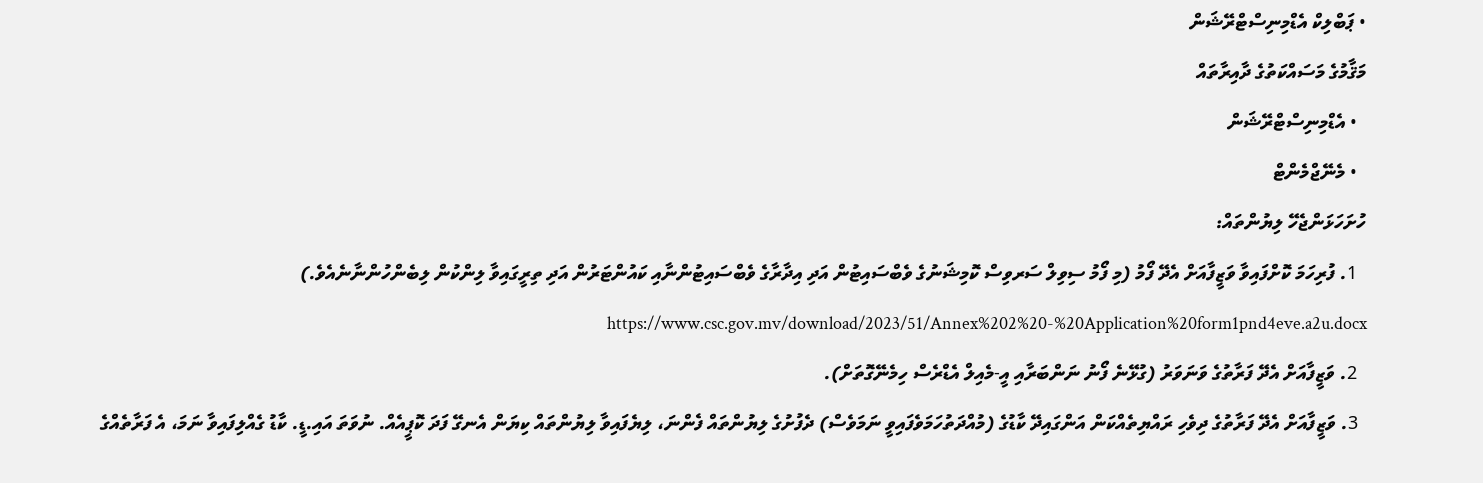• ޕަބްލިކް އެޑްމިނިސްޓްރޭޝަން
މަޤާމުގެ މަސައްކަތުގެ ދާއިރާތައް
  • އެޑްމިނިސްޓްރޭޝަން
  • މެނޭޖްމެންޓް
ހުށަހަޅަންޖެހޭ ލިޔުންތައް:
  1. ފުރިހަމަ ކޮށްފައިވާ ވަޒީފާއަށް އެދޭ ފޯމު (މި ފޯމު ސިވިލް ސަރވިސް ކޮމިޝަނުގެ ވެބްސައިޓުން އަދި އިދާރާގެ ވެބްސައިޓުންނާއި ކައުންޓަރުން އަދި ތިރީގައިވާ ލިންކުން ލިބެންހުންނާނެއެވެ.)  https://www.csc.gov.mv/download/2023/51/Annex%202%20-%20Application%20form1pnd4eve.a2u.docx
  2. ވަޒީފާއަށް އެދޭ ފަރާތުގެ ވަނަވަރު (ގުޅޭނެ ފޯނު ނަންބަރާއި އީ-މެއިލް އެޑްރެސް ހިމެނޭގޮތަށް).
  3. ވަޒީފާއަށް އެދޭ ފަރާތުގެ ދިވެހި ރައްޔިތެއްކަން އަންގައިދޭ ކާޑުގެ (މުއްދަތުހަމަވެފައިވީ ނަމަވެސް) ދެފުށުގެ ލިޔުންތައް ފެންނަ، ލިޔެފައިވާ ލިޔުންތައް ކިޔަން އެނގޭ ފަދަ ކޮޕީއެއް. ނުވަތަ އައި.ޑީ. ކާޑު ގެއްލިފައިވާ ނަމަ، އެ ފަރާތެއްގެ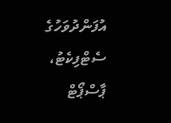އުފަންދުވަހުގެ ސެޓްފިކެޓު، ޕާސްޕޯޓް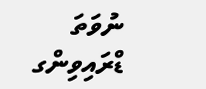ނުވަތަ ޑްރައިވިންގ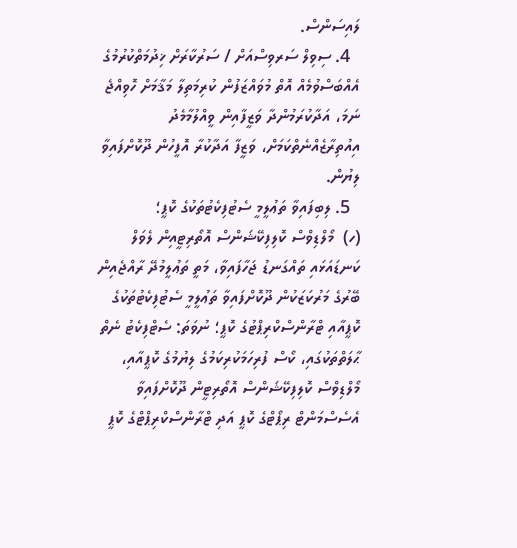ލައިސަންސް.
  4. ސިވިލް ސަރވިސްއަށް / ސަރުކާރަށް ޚިދުމަތްކުރުމުގެ އެއްބަސްވުމެއް އޮތް މުވައްޒަފުން ކުރިމަތިލާ މަޤާމަށް ހޮވިއްޖެ ނަމަ، އަދާކުރަމުންދާ ވަޒީފާއިން ވީއްލުމާމެދު އިއުތިރާޒެއްނެތްކަމަށް، ވަޒީފާ އަދާކުރާ އޮފީހުން ދޫކޮށްފައިވާ ލިޔުން.
  5. ލިބިފައިވާ ތަޢުލީމީ ސެޓުފިކެޓުތަކުގެ ކޮޕީ؛
(ހ)  މޯލްޑިވްސް ކޮލިފިކޭޝަންސް އޮތޯރިޓީއިން ލެވަލް ކަނޑައަޅައި ތައްގަނޑު ޖަހާފައިވާ، މަތީ ތަޢުލީމުދޭ ރާއްޖެއިން ބޭރުގެ މަރުކަޒަކުން ދޫކޮށްފައިވާ ތަޢުލީމީ ސެޓުފިކެޓުތަކުގެ ކޮޕީއާއި ޓްރާންސްކްރިޕްޓުގެ ކޮޕީ؛ ނުވަތަ: ސެޓްފިކެޓު ނެތް ޙާލަތްތަކުގައި، ކޯސް ފުރިހަމަކުރިކަމުގެ ލިޔުމުގެ ކޮޕީއާއި، މޯލްޑިވްސް ކޮލިފިކޭޝަންސް އޮތޯރިޓީން ދޫކޮށްފައިވާ އެސެސްމަންޓް ރިޕޯޓްގެ ކޮޕީ އަދި ޓްރާންސްކްރިޕްޓްގެ ކޮޕީ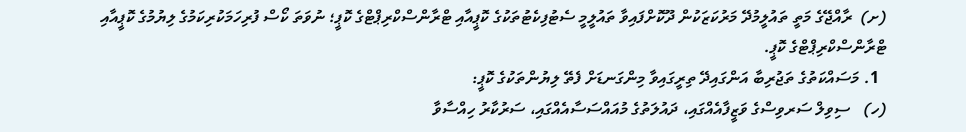(ށ)  ރާއްޖޭގެ މަތީ ތައުލީމުދޭ މަރުކަޒަކުން ދޫކޮށްފައިވާ ތައުލީމީ ސެޓުފިކެޓުތަކުގެ ކޮޕީއާއި ޓްރާންސްކްރިޕްޓްގެ ކޮޕީ؛ ނުވަތަ ކޯސް ފުރިހަމަކުރިކަމުގެ ލިޔުމުގެ ކޮޕީއާއި ޓްރާންސްކްރިޕްޓްގެ ކޮޕީ.
  1. މަސައްކަތުގެ ތަޖުރިބާ އަންގައިދޭ ތިރީގައިވާ މިންގަނޑަށް ފެތޭ ލިޔުންތަކުގެ ކޮޕީ:
(ހ)   ސިވިލް ސަރވިސްގެ ވަޒީފާއެއްގައި، ދައުލަތުގެ މުއައްސަސާއެއްގައި، ސަރުކާރު ހިއްސާވާ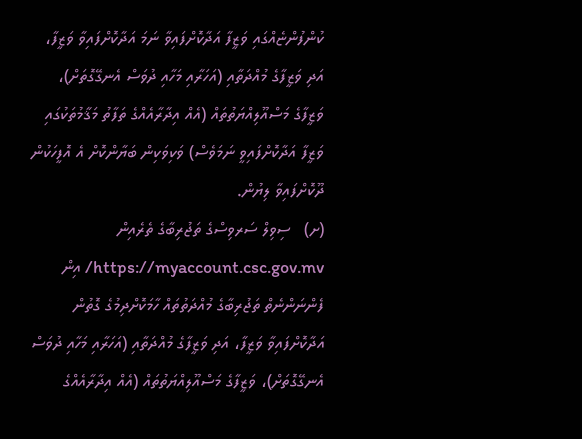ކުންފުންޏެއްގައި ވަޒީފާ އަދާކޮށްފައިވާ ނަމަ އަދާކޮށްފައިވާ ވަޒީފާ، އަދި ވަޒީފާގެ މުއްދަތާއި (އަހަރާއި މަހާއި ދުވަސް އެނގޭގޮތަށް)، ވަޒީފާގެ މަސްއޫލިއްޔަތުތައް (އެއް އިދާރާއެއްގެ ތަފާތު މަޤާމުތަކުގައި ވަޒީފާ އަދާކޮށްފައިވީ ނަމަވެސް) ވަކިވަކިން ބަޔާންކޮށް އެ އޮފީހަކުން ދޫކޮށްފައިވާ ލިޔުން.
(ށ)   ސިވިލް ސަރވިސްގެ ތަޖުރިބާގެ ތެރެއިން https://myaccount.csc.gov.mv/ އިން ފެންނަންނެތް ތަޖުރިބާގެ މުއްދަތުތައް ހާމަކޮށްދިމުގެ ގޮތުން އަދާކޮށްފައިވާ ވަޒީފާ، އަދި ވަޒީފާގެ މުއްދަތާއި (އަހަރާއި މަހާއި ދުވަސް އެނގޭގޮތަށް)، ވަޒީފާގެ މަސްއޫލިއްޔަތުތައް (އެއް އިދާރާއެއްގެ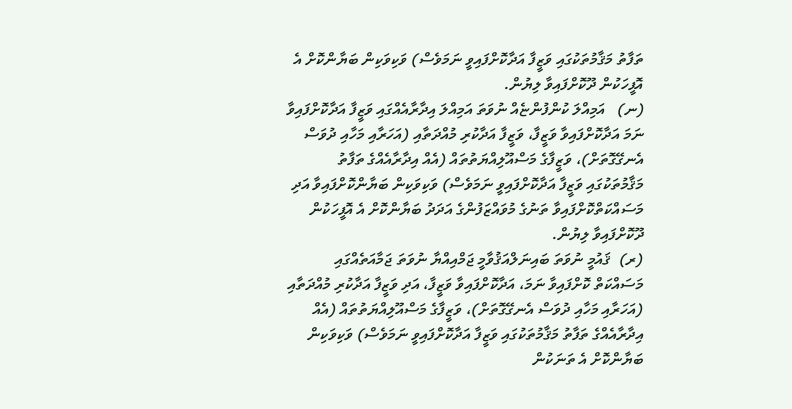ތަފާތު މަޤާމުތަކުގައި ވަޒީފާ އަދާކޮށްފައިވީ ނަމަވެސް) ވަކިވަކިން ބަޔާންކޮށް އެ އޮފީހަކުން ދޫކޮށްފައިވާ ލިޔުން.
(ނ)   އަމިއްލަ ކުންފުންޏެއް ނުވަތަ އަމިއްލަ އިދާރާއެއްގައި ވަޒީފާ އަދާކޮށްފައިވާ ނަމަ އަދާކޮށްފައިވާ ވަޒީފާ، ވަޒީފާ އަދާކުރި މުއްދަތާއި (އަހަރާއި މަހާއި ދުވަސް އެނގޭގޮތަށް)، ވަޒީފާގެ މަސްއޫލިއްޔަތުތައް (އެއް އިދާރާއެއްގެ ތަފާތު މަޤާމުތަކުގައި ވަޒީފާ އަދާކޮށްފައިވީ ނަމަވެސް) ވަކިވަކިން ބަޔާންކޮށްފައިވާ އަދި މަސައްކަތްކޮށްފައިވާ ތަނުގެ މުވައްޒަފުންގެ އަދަދު ބަޔާންކޮށް އެ އޮފީހަކުން ދޫކޮށްފައިވާ ލިޔުން.
(ރ)  ޤައުމީ ނުވަތަ ބައިނަލްއަޤުވާމީ ޖަމްއިއްޔާ ނުވަތަ ޖަމާއަތެއްގައި މަސައްކަތް ކޮށްފައިވާ ނަމަ، އަދާކޮށްފައިވާ ވަޒީފާ، އަދި ވަޒީފާ އަދާކުރި މުއްދަތާއި (އަހަރާއި މަހާއި ދުވަސް އެނގޭގޮތަށް)، ވަޒީފާގެ މަސްއޫލިއްޔަތުތައް (އެއް އިދާރާއެއްގެ ތަފާތު މަޤާމުތަކުގައި ވަޒީފާ އަދާކޮށްފައިވީ ނަމަވެސް) ވަކިވަކިން ބަޔާންކޮށް އެ ތަނަކުން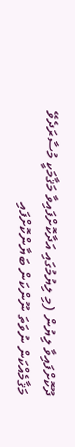ދޫކޮށްފައިވާ ލިޔުން (މި ލިޔުމުގައި އަދާކޮށްފައިވާ މަޤާމަކީ މުސާރަދެވޭ މަޤާމެއްކަން ނުވަތަ ނޫންކަން ބަޔާންކޮށްފައި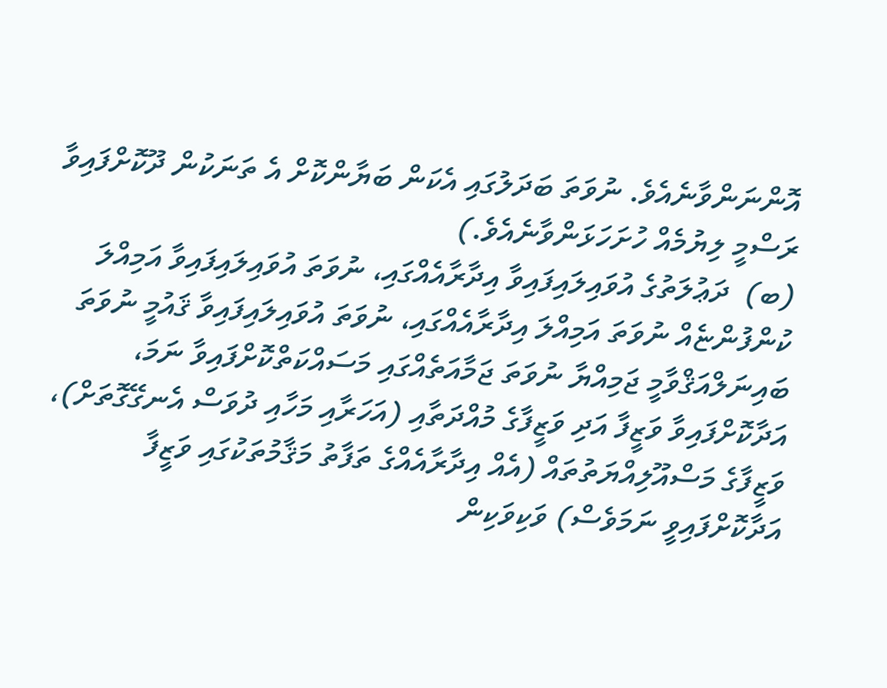އޮންނަންވާނެއެވެ. ނުވަތަ ބަދަލުގައި އެކަން ބަޔާންކޮށް އެ ތަނަކުން ދޫކޮށްފައިވާ ރަސްމީ ލިޔުމެއް ހުށަހަޅަންވާނެއެވެ.)
(ބ)  ދަޢުލަތުގެ އުވައިލައިފައިވާ އިދާރާއެއްގައި، ނުވަތަ އުވައިލައިފައިވާ އަމިއްލަ ކުންފުންޏެއް ނުވަތަ އަމިއްލަ އިދާރާއެއްގައި، ނުވަތަ އުވައިލައިފައިވާ ޤައުމީ ނުވަތަ ބައިނަލްއަޤްވާމީ ޖަމިއްޔާ ނުވަތަ ޖަމާއަތެއްގައި މަސައްކަތްކޮށްފައިވާ ނަމަ، އަދާކޮށްފައިވާ ވަޒީފާ އަދި ވަޒީފާގެ މުއްދަތާއި (އަހަރާއި މަހާއި ދުވަސް އެނގޭގޮތަށް)، ވަޒީފާގެ މަސްއޫލިއްޔަތުތައް (އެއް އިދާރާއެއްގެ ތަފާތު މަޤާމުތަކުގައި ވަޒީފާ އަދާކޮށްފައިވީ ނަމަވެސް) ވަކިވަކިން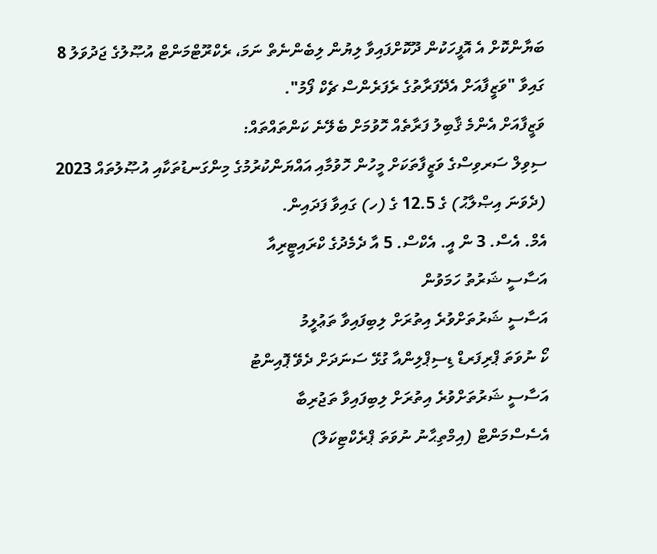ބަޔާންކޮށް އެ އޮފީހަކުން ދޫކޮށްފައިވާ ލިޔުން ލިބެންނެތް ނަމަ، ރެކްރޫޓްމަންޓް އުޞޫލުގެ ޖަދުވަލު 8 ގައިވާ "ވަޒީފާއަށް އެދޭފަރާތުގެ ރެފަރެންސް ޗެކް ފޯމު".
ވަޒީފާއަށް އެންމެ ޤާބިލު ފަރާތެއް ހޮވުމަށް ބެލޭނެ ކަންތައްތައް:
ސިވިލް ސަރވިސްގެ ވަޒީފާތަކަށް މީހުން ހޮވުމާއި އައްޔަންކުރުމުގެ މިންގަނޑުތަކާއި އުޞޫލުތައް 2023 (ދެވަނަ އިޞްލާޙު) ގެ 12.5 ގެ (ހ) ގައިވާ ފަދައިން.
އެމް. އެސް. 3 ން އީ. އެކްސް. 5 އާ ދެމެދުގެ ކްރައިޓީރިއާ
އަސާސީ ޝަރުތު ހަމަވުން
އަސާސީ ޝަރުތަށްވުރެ އިތުރަށް ލިބިފައިވާ ތަޢުލީމު
ކޯ ނުވަތަ ޕްރިފަރޑް ޑިސިޕްލިންއާ ގުޅޭ ސަނަދަށް ދެވޭ ޕޮއިންޓު
އަސާސީ ޝަރުތަށްވުރެ އިތުރަށް ލިބިފައިވާ ތަޖުރިބާ
އެސެސްމަންޓް (އިމްތިޙާނު ނުވަތަ ޕްރެކްޓިކަލް)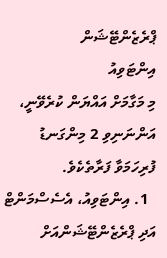ޕްރެޒެންޓޭޝަން
އިންޓަވިއު
މި މަގާމަށް އައްޔަން ކުރެވޭނީ، އަންނަނިވި 2 މިންގަނޑު ފުރިހަމަވާ ފަރާތެކެވެ.
  1. އިންޓަވިއު، އެސެސްމަންޓް އަދި ޕްރެޒެންޓޭޝަންއަށް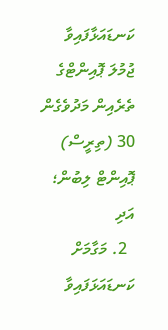ކަނޑައަޅާފައިވާ ޖުމުލަ ޕޮއިންޓްގެ ތެރެއިން މަދުވެގެން 30 (ތިރީސް) ޕޮއިންޓް ލިބުން؛ އަދި
  2. މަގާމަށް ކަނޑައަޅަފައިވާ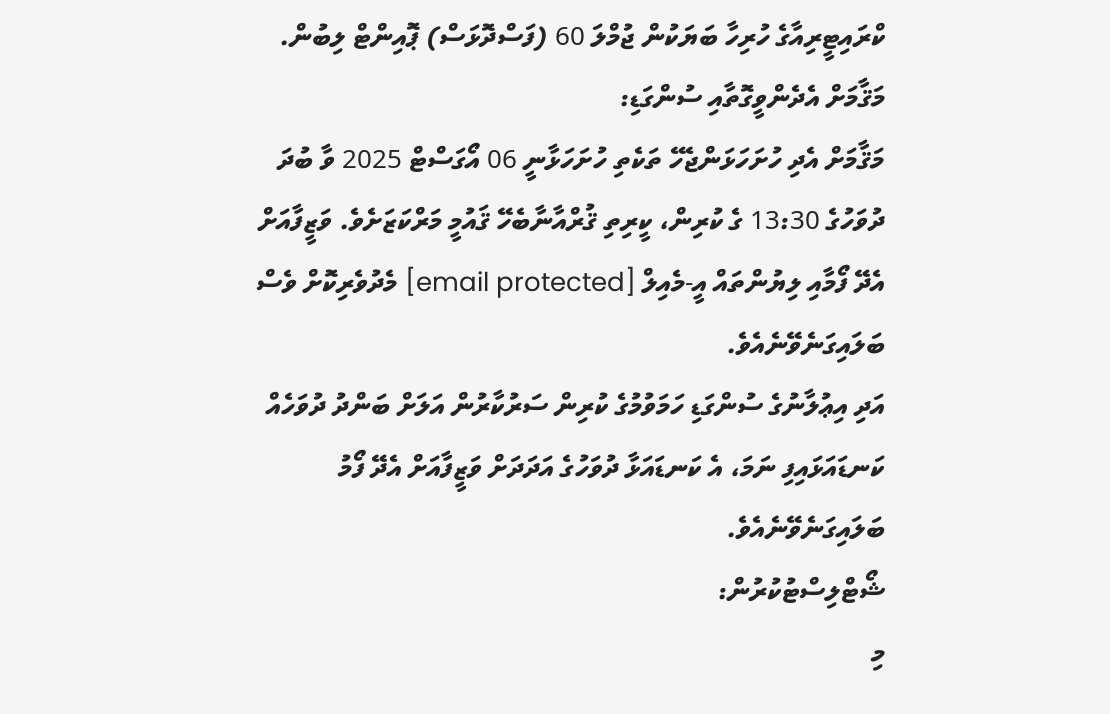ކްރައިޓީރިއާގެ ހުރިހާ ބަޔަކުން ޖުމްލަ 60 (ފަސްދޮޅަސް) ޕޮއިންޓް ލިބުން.
މަޤާމަށް އެދެންވީގޮތާއި ސުންގަޑި:
މަޤާމަށް އެދި ހުށަހަޅަންޖެހޭ ތަކެތި ހުށަހަޅާނީ 06 އޯގަސްޓް 2025 ވާ ބުދަ ދުވަހުގެ 13:30 ގެ ކުރިން، ކީރިތި ޤުރްއާނާބެހޭ ޤައުމީ މަރްކަޒަށެވެ. ވަޒީފާއަށް އެދޭ ފޯމާއި ލިޔުންތައް އީ-މެއިލް [email protected] މެދުވެރިކޮށް ވެސް ބަލައިގަނެވޭނެއެވެ.
އަދި އިޢުލާނުގެ ސުންގަޑި ހަމަވުމުގެ ކުރިން ސަރުކާރުން އަލަށް ބަންދު ދުވަހެއް ކަނޑައަޅައިފި ނަމަ، އެ ކަނޑައަޅާ ދުވަހުގެ އަދަދަށް ވަޒީފާއަށް އެދޭ ފޯމު ބަލައިގަނެވޭނެއެވެ.
ޝޯޓްލިސްޓުކުރުން:
މި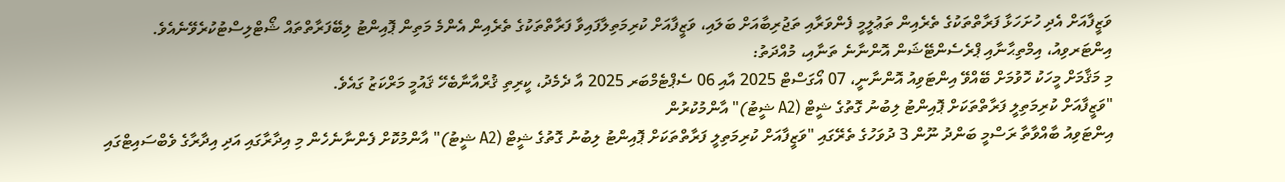ވަޒީފާއަށް އެދި ހުށަހަޅާ ފަރާތްތަކުގެ ތެރެއިން ތަޢުލީމީ ފެންވަރާއި ތަޖުރިބާއަށް ބަލައި، ވަޒީފާއަށް ކުރިމަތިލާފައިވާ ފަރާތްތަކުގެ ތެރެއިން އެންމެ މަތިން ޕޮއިންޓު ލިބޭފަރާތްތައް ޝޯޓްލިސްޓުކުރެވޭނެއެވެ.
އިންޓަރވިއު، އިމްތިޙާނާއި ޕްރެސެންޓޭޝަން އޮންނާނެ ތަނާއި، މުއްދަތު:
މި މަޤާމަށް މީހަކު ހޮވުމަށް ބޭއްވޭ އިންޓަވިއު އޮންނާނީ، 07 އޯގަސްޓް 2025 އާއި 06 ސެޕްޓެމްބަރ 2025 އާ ދެމެދު، ކީރިތި ޤުރްއާނާބެހޭ ޤައުމީ މަރްކަޒު ގައެވެ.
"ވަޒީފާއަށް ކުރިމަތިލީ ފަރާތްތަކަށް ޕޮއިންޓު ލިބުނު ގޮތުގެ ޝީޓް (A2 ޝީޓު)" އާންމުކުރުން
އިންޓަވިއު ބާއްވާތާ ރަސްމީ ބަންދު ނޫން 3 ދުވަހުގެ ތެރޭގައި "ވަޒީފާއަށް ކުރިމަތިލީ ފަރާތްތަކަށް ޕޮއިންޓު ލިބުނު ގޮތުގެ ޝީޓް (A2 ޝީޓު)" އާންމުކޮށް ފެންނާނެހެން މި އިދާރާގައި އަދި އިދާރާގެ ވެބްސައިޓްގައި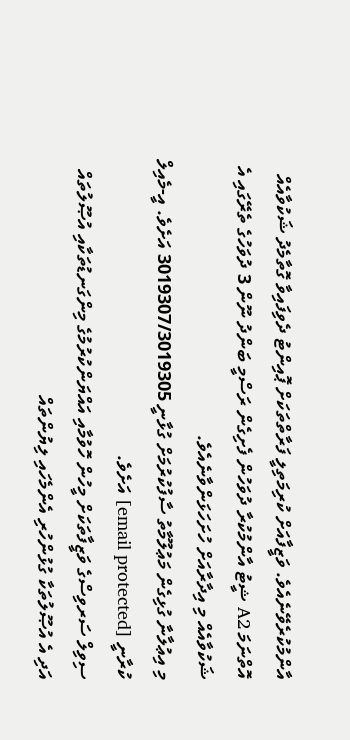އާންމުކުރެވޭނެއެވެ. ވަޒީފާއަށް ކުރިމަތިލީ ފަރާތްތަކަށް ޕޮއިންޓު ދެވިފައިވާ ގޮތާމެދު ޝަކުވާއެއް އޮތްނަމަ A2 ޝީޓު އާންމުކުރާ ދުވަހުން ފެށިގެން ރަސްމީ ބަންދު ނޫން 3 ދުވަހުގެ ތެރޭގައި އެ ޝަކުވާއެއް މި އިދާރާއަށް ހުށަހަޅަންވާނެއެވެ.
މި އިޢުލާނާ ގުޅިގެން މަޢުލޫމާތު ސާފުކުރުމަށް ގުޅާނީ 3019307/3019305 އަށެވެ. އީ-މެއިލް ކުރާނީ [email protected] އަށެވެ.
ސިވިލް ސަރވިސްގެ ވަޒީފާތަކަށް މީހުން ހޮވުމާއި އައްޔަންކުރުމުގެ މިންގަނޑުތަކާއި އުޞޫލުތައް އަދި އެ އުޞޫލުތަކާ ގުޅުންހުރި އެންމެހައި ލިޔުންތައް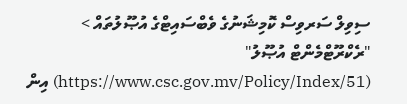ސިވިލް ސަރވިސް ކޮމިޝަނުގެ ވެބްސައިޓްގެ އުޞޫލުތައް > "ރެކްރޫޓްމެންޓް އުޞޫލު" (https://www.csc.gov.mv/Policy/Index/51) އިން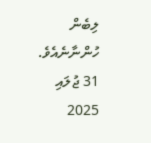ލިބެން ހުންނާނެއެވެ.
31 ޖުލައި 2025